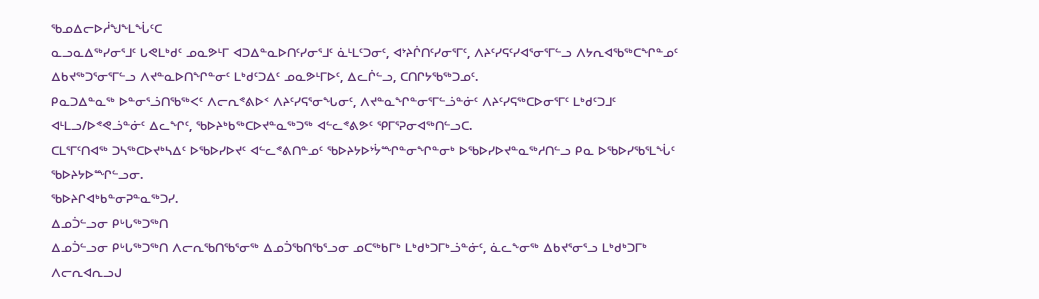ᖃᓄᐃᓕᐅᓲᖑᖕᒪᖔᑦᑕ
ᓇᓗᓇᐃᖅᓯᓂᕐᒧᑦ ᒐᕙᒪᒃᑯᑦ ᓄᓇᕗᒻᒥ ᐊᑐᐃᓐᓇᐅᑎᑦᓯᓂᕐᒧᑦ ᓈᒻᒪᑦᑐᓂᑦ, ᐊᔾᔨᒌᑎᑦᓯᓂᕐᒥᑦ, ᐱᔨᑦᓯᕋᑦᓯᐊᕐᓂᕐᒥᓪᓗ ᐱᔭᕆᐊᖃᖅᑕᖏᓐᓄᑦ ᐃᑲᔪᖅᑐᕐᓂᕐᒥᓪᓗ ᐱᔪᓐᓇᐅᑎᖏᓐᓂᑦ ᒪᒃᑯᑦᑐᐃᑦ ᓄᓇᕗᒻᒥᐅᑦ, ᐃᓚᒌᓪᓗ, ᑕᑎᒋᔭᖃᖅᑐᓄᑦ.
ᑭᓇᑐᐃᓐᓇᖅ ᐅᓐᓂᕐᓘᑎᖃᖅᐸᑦ ᐱᓕᕆᕝᕕᐅᑉ ᐱᔨᑦᓯᕋᕐᓂᖓᓂᑦ, ᐱᔪᓐᓇᖏᓐᓂᕐᒥᓪᓘᓐᓃᑦ ᐱᔨᑦᓯᕋᖅᑕᐅᓂᕐᒥᑦ ᒪᒃᑯᑦᑐᒧᑦ ᐊᒻᒪᓗ/ᐅᕝᕙᓘᓐᓃᑦ ᐃᓚᖏᑦ, ᖃᐅᔨᒃᑲᖅᑕᐅᔪᓐᓇᖅᑐᖅ ᐊᓪᓚᕝᕕᕗᑦ ᕿᒥᕐᕈᓂᐊᖅᑎᓪᓗᑕ.
ᑕᒪᕐᒥᑦᑎᐊᖅ ᑐᓴᖅᑕᐅᔪᒃᓴᐃᑦ ᐅᖃᐅᓯᐅᔪᑦ ᐊᓪᓚᕝᕕᑎᓐᓄᑦ ᖃᐅᔨᔭᐅᔾᔮᙱᓐᓂᖏᓐᓂᒃ ᐅᖃᐅᓯᐅᔪᓐᓇᖅᓱᑎᓪᓗ ᑭᓇ ᐅᖃᐅᓯᖃᕐᒪᖔᑦ ᖃᐅᔨᔭᐅᙱᓪᓗᓂ.
ᖃᐅᔨᒋᐊᒃᑲᓐᓂᕈᓐᓇᖅᑐᓯ.
ᐃᓄᑑᓪᓗᓂ ᑭᒡᒐᖅᑐᖅᑎ
ᐃᓄᑑᓪᓗᓂ ᑭᒡᒐᖅᑐᖅᑎ ᐱᓕᕆᖃᑎᖃᕐᓂᖅ ᐃᓄᑑᖃᑎᖃᕐᓗᓂ ᓄᑕᖅᑲᒥᒃ ᒪᒃᑯᒃᑐᒥᒃᓘᓐᓃᑦ, ᓈᓚᖕᓂᖅ ᐃᑲᔪᕐᓂᕐᓗ ᒪᒃᑯᒃᑐᒥᒃ ᐱᓕᕆᐊᕆᓗᒍ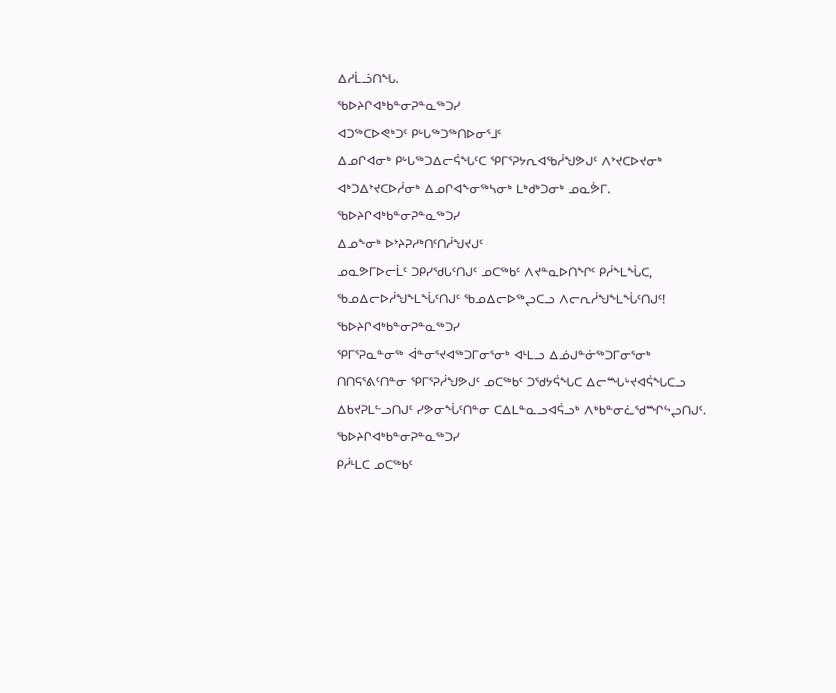ᐃᓱᒫᓘᑎᖓ.
ᖃᐅᔨᒋᐊᒃᑲᓐᓂᕈᓐᓇᖅᑐᓯ
ᐊᑐᖅᑕᐅᕙᒃᑐᑦ ᑭᒡᒐᖅᑐᖅᑎᐅᓂᕐᒧᑦ
ᐃᓄᒋᐊᓂᒃ ᑭᒡᒐᖅᑐᐃᓕᕌᖓᑦᑕ ᕿᒥᕐᕈᔭᕆᐊᖃᓲᖑᕗᒍᑦ ᐱᔾᔪᑕᐅᔪᓂᒃ ᐊᒃᑐᐃᔾᔪᑕᐅᓲᓂᒃ ᐃᓄᒋᐊᖕᓂᖅᓴᓂᒃ ᒪᒃᑯᒃᑐᓂᒃ ᓄᓇᕘᒥ.
ᖃᐅᔨᒋᐊᒃᑲᓐᓂᕈᓐᓇᖅᑐᓯ
ᐃᓄᖕᓂᒃ ᐅᔾᔨᕈᓱᒃᑎᑦᑎᓲᖑᔪᒍᑦ
ᓄᓇᕗᒥᐅᓕᒫᑦ ᑐᑭᓯᖁᒐᑦᑎᒍᑦ ᓄᑕᖅᑲᑦ ᐱᔪᓐᓇᐅᑎᖏᑦ ᑭᓲᖕᒪᖔᑕ, ᖃᓄᐃᓕᐅᓲᖑᖕᒪᖔᑦᑎᒍᑦ ᖃᓄᐃᓕᐅᖅᖢᑕᓗ ᐱᓕᕆᓲᖑᖕᒪᖔᑦᑎᒍᑦ!
ᖃᐅᔨᒋᐊᒃᑲᓐᓂᕈᓐᓇᖅᑐᓯ
ᕿᒥᕐᕈᓇᓐᓂᖅ ᐋᓐᓂᕐᔪᐊᖅᑐᒥᓂᕐᓂᒃ ᐊᒻᒪᓗ ᐃᓅᒍᓐᓃᖅᑐᒥᓂᕐᓂᒃ
ᑎᑎᕋᕐᕕᑦᑎᓐᓂ ᕿᒥᕐᕈᓲᖑᕗᒍᑦ ᓄᑕᖅᑲᑦ ᑐᖁᔭᕌᖓᑕ ᐃᓕᙵᒡᔪᐊᕌᖓᑕᓗ ᐃᑲᔪᕈᒪᓪᓗᑎᒍᑦ ᓯᕗᓂᖔᑦᑎᓐᓂ ᑕᐃᒪᓐᓇᓗᐊᕌᓗᒃ ᐱᒃᑲᓐᓂᓛᖁᙱᖦᖢᑎᒍᑦ.
ᖃᐅᔨᒋᐊᒃᑲᓐᓂᕈᓐᓇᖅᑐᓯ
ᑭᓲᒻᒪᑕ ᓄᑕᖅᑲᑦ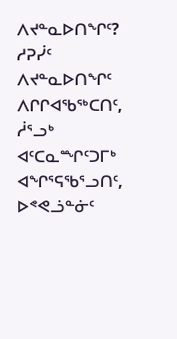ᐱᔪᓐᓇᐅᑎᖏᑦ?
ᓱᕈᓰᑦ ᐱᔪᓐᓇᐅᑎᖏᑦ ᐱᒋᒋᐊᖃᖅᑕᑎᑦ, ᓲᕐᓗᒃ ᐊᑦᑕᓇᙱᑦᑐᒥᒃ ᐊᖏᕐᕋᖃᕐᓗᑎᑦ, ᐅᕝᕙᓘᓐᓃᑦ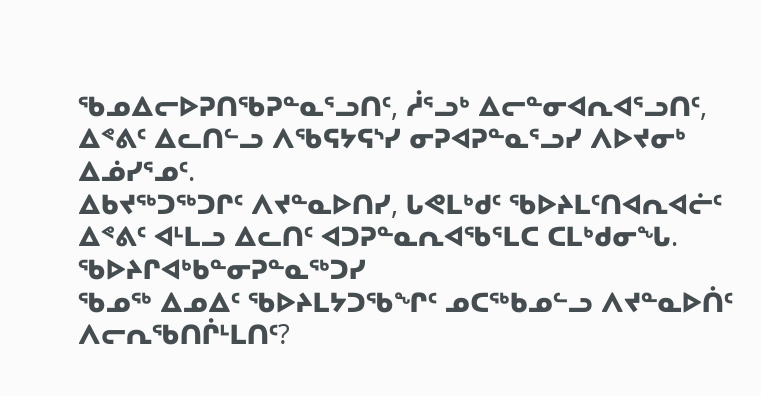ᖃᓄᐃᓕᐅᕈᑎᖃᕈᓐᓇᕐᓗᑎᑦ, ᓲᕐᓗᒃ ᐃᓕᓐᓂᐊᕆᐊᕐᓗᑎᑦ, ᐃᕝᕕᑦ ᐃᓚᑎᓪᓗ ᐱᖃᕋᔭᕋᔅᓯ ᓂᕈᐊᕈᓐᓇᕐᓗᓯ ᐱᐅᔪᓂᒃ ᐃᓅᓯᕐᓄᑦ.
ᐃᑲᔪᖅᑐᖅᑐᒋᑦ ᐱᔪᓐᓇᐅᑎᓯ, ᒐᕙᒪᒃᑯᑦ ᖃᐅᔨᒪᑦᑎᐊᕆᐊᓖᑦ ᐃᕝᕕᑦ ᐊᒻᒪᓗ ᐃᓚᑎᑦ ᐊᑐᕈᓐᓇᕆᐊᖃᕐᒪᑕ ᑕᒪᒃᑯᓂᖓ.
ᖃᐅᔨᒋᐊᒃᑲᓐᓂᕈᓐᓇᖅᑐᓯ
ᖃᓄᖅ ᐃᓄᐃᑦ ᖃᐅᔨᒪᔭᑐᖃᖏᑦ ᓄᑕᖅᑲᓄᓪᓗ ᐱᔪᓐᓇᐅᑏᑦ ᐱᓕᕆᖃᑎᒌᒻᒪᑎᑦ?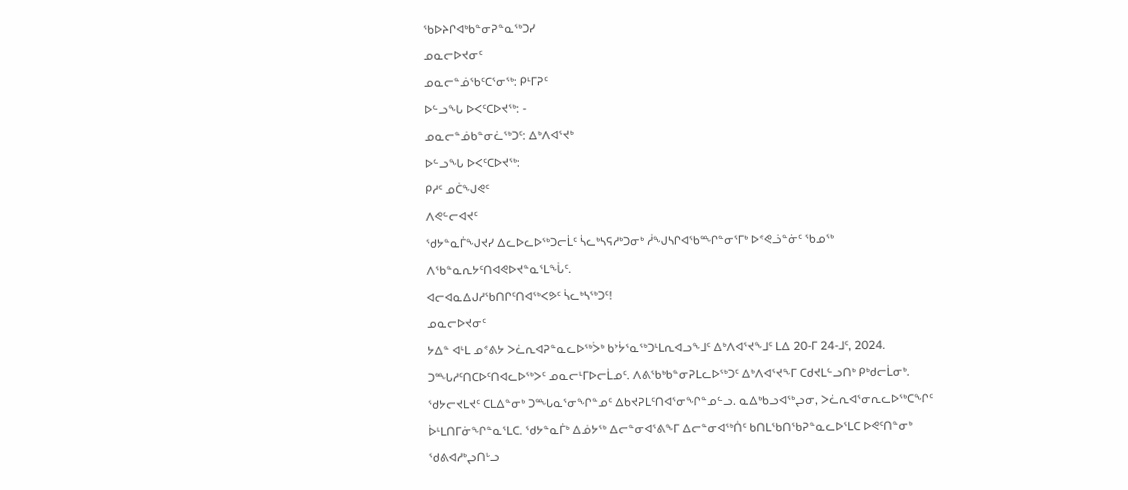ᖃᐅᔨᒋᐊᒃᑲᓐᓂᕈᓐᓇᖅᑐᓯ
ᓄᓇᓕᐅᔪᓂᑦ
ᓄᓇᓕᓐᓅᖃᑦᑕᕐᓂᖅ: ᑭᒻᒥᕈᑦ
ᐅᓪᓗᖓ ᐅᐸᑦᑕᐅᔪᖅ: -
ᓄᓇᓕᓐᓅᑲᓐᓂᓛᖅᑐᑦ: ᐃᒃᐱᐊᕐᔪᒃ
ᐅᓪᓗᖓ ᐅᐸᑦᑕᐅᔪᖅ:
ᑭᓱᑦ ᓄᑖᖑᕙᑦ
ᐱᕙᓪᓕᐊᔪᑦ
ᖁᔭᓐᓇᒦᖑᔪᓯ ᐃᓚᐅᓚᐅᖅᑐᓕᒫᑦ ᓵᓚᒃᓴᕋᓱᒃᑐᓂᒃ ᓲᖑᓴᒋᐊᖃᙱᓐᓂᕐᒥᒃ ᐅᕝᕙᓘᓐᓃᑦ ᖃᓄᖅ ᐱᖃᓐᓇᕆᔭᑦᑎᐊᕙᐅᔪᓐᓇᕐᒪᖔᑦ.
ᐊᓕᐊᓇᐃᒍᓱᖃᑎᒋᑦᑎᐊᖅᐸᕗᑦ ᓵᓚᒃᓴᖅᑐᑦ!
ᓄᓇᓕᐅᔪᓂᑦ
ᔭᐃᓐ ᐊᒻᒪ ᓄᕝᕕᔭ ᐳᓛᕆᐊᕈᓐᓇᓚᐅᖅᐴᒃ ᑲᔾᔮᕐᓇᖅᑐᒻᒪᕆᐊᓗᖕᒧᑦ ᐃᒃᐱᐊᕐᔪᖕᒧᑦ ᒪᐃ 20-ᒥ 24-ᒧᑦ, 2024. ᑐᙵᓱᑦᑎᑕᐅᑦᑎᐊᓚᐅᖅᐳᑦ ᓄᓇᓕᒻᒥᐅᓕᒫᓄᑦ. ᐱᕕᖃᒃᑲᓐᓂᕈᒪᓚᐅᖅᑐᑦ ᐃᒃᐱᐊᕐᔪᖕᒥ ᑕᑯᔪᒪᓪᓗᑎᒃ ᑭᒃᑯᓕᒫᓂᒃ. ᖁᔭᓕᔪᒪᔪᑦ ᑕᒪᐃᓐᓂᒃ ᑐᙵᓇᕐᓂᖏᓐᓄᑦ ᐃᑲᔪᕈᒪᑦᑎᐊᕐᓂᖏᓐᓄᓪᓗ. ᓇᐃᒃᑲᓗᐊᖅᖢᓂ, ᐳᓛᕆᐊᕐᓂᕆᓚᐅᖅᑕᖏᑦ ᐆᒻᒪᑎᒥᓃᖏᓐᓇᕐᒪᑕ. ᖁᔭᓐᓇᒦᒃ ᐃᓅᔭᖅ ᐃᓕᓐᓂᐊᕐᕕᖕᒥ ᐃᓕᓐᓂᐊᖅᑏᑦ ᑲᑎᒪᖃᑎᖃᕈᓐᓇᓚᐅᕐᒪᑕ ᐅᕙᑦᑎᓐᓂᒃ ᖁᕕᐊᓱᒃᖢᑎᒡᓗ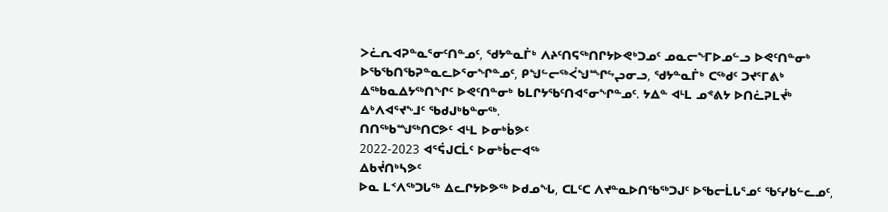ᐳᓛᕆᐊᕈᓐᓇᕐᓂᑦᑎᓐᓄᑦ, ᖁᔭᓐᓇᒦᒃ ᐱᔨᑦᑎᕋᖅᑎᒋᔭᐅᕙᒃᑐᓄᑦ ᓄᓇᓕᖕᒥᐅᓄᓪᓗ ᐅᕙᑦᑎᓐᓂᒃ ᐅᖃᖃᑎᖃᕈᓐᓇᓚᐅᕐᓂᖏᓐᓄᑦ, ᑭᖑᓪᓕᖅᐹᖑᙱᖦᖢᓂᓗ, ᖁᔭᓐᓇᒦᒃ ᑕᖅᑯᑦ ᑐᔪᕐᒥᕕᒃ ᐃᖅᑲᓇᐃᔭᖅᑎᖏᑦ ᐅᕙᑦᑎᓐᓂᒃ ᑲᒪᒋᔭᖃᑦᑎᐊᕐᓂᖏᓐᓄᑦ. ᔭᐃᓐ ᐊᒻᒪ ᓄᕝᕕᔭ ᐅᑎᓛᕈᒪᔫᒃ ᐃᒃᐱᐊᕐᔪᖕᒧᑦ ᖃᑯᒍᒃᑲᓐᓂᖅ.
ᑎᑎᖅᑲᙳᖅᑎᑕᕗᑦ ᐊᒻᒪ ᐅᓂᒃᑳᕗᑦ
2022-2023 ᐊᕐᕌᒍᑕᒫᑦ ᐅᓂᒃᑳᓕᐊᖅ
ᐃᑲᔫᑎᒃᓴᕗᑦ
ᐅᓇ ᒪᑉᐱᖅᑐᒐᖅ ᐃᓚᒋᔭᐅᕗᖅ ᐅᑯᓄᖓ, ᑕᒪᑦᑕ ᐱᔪᓐᓇᐅᑎᖃᖅᑐᒍᑦ ᐅᖃᓕᒫᒐᕐᓄᑦ ᖃᑦᓯᑲᓪᓚᓄᑦ,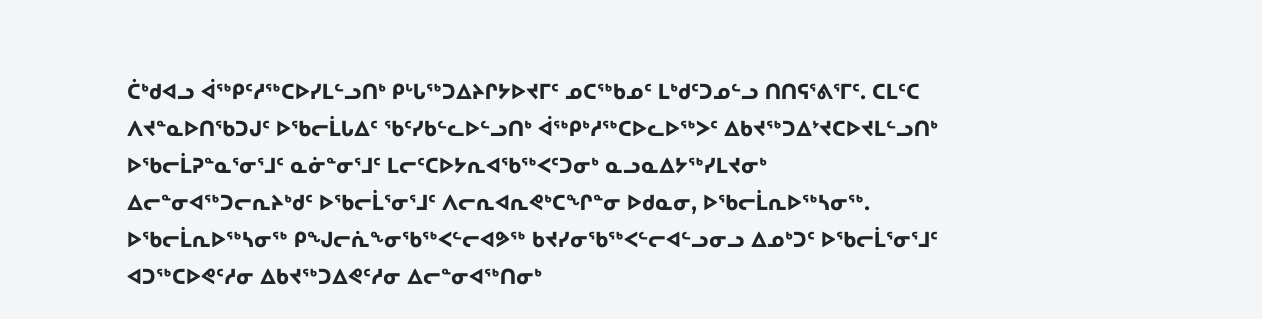ᑖᒃᑯᐊᓗ ᐋᖅᑭᑦᓱᖅᑕᐅᓯᒪᓪᓗᑎᒃ ᑭᒡᒐᖅᑐᐃᔨᒋᔭᐅᔪᒥᑦ ᓄᑕᖅᑲᓄᑦ ᒪᒃᑯᑦᑐᓄᓪᓗ ᑎᑎᕋᕐᕕᕐᒥᑦ. ᑕᒪᑦᑕ ᐱᔪᓐᓇᐅᑎᖃᑐᒍᑦ ᐅᖃᓕᒫᒐᐃᑦ ᖃᑦᓯᑲᓪᓚᐅᓪᓗᑎᒃ ᐋᖅᑭᒃᓱᖅᑕᐅᓚᐅᖅᐳᑦ ᐃᑲᔪᖅᑐᐃᔾᔪᑕᐅᔪᒪᓪᓗᑎᒃ ᐅᖃᓕᒫᕈᓐᓇᕐᓂᕐᒧᑦ ᓇᓃᓐᓂᕐᒧᑦ ᒪᓕᑦᑕᐅᔭᕆᐊᖃᖅᐸᑦᑐᓂᒃ ᓇᓗᓇᐃᔭᖅᓯᒪᔪᓂᒃ ᐃᓕᓐᓂᐊᖅᑐᓕᕆᔨᒃᑯᑦ ᐅᖃᓕᒫᕐᓂᕐᒧᑦ ᐱᓕᕆᐊᕆᕙᒃᑕᖏᓐᓂ ᐅᑯᓇᓂ, ᐅᖃᓕᒫᕆᐅᖅᓴᓂᖅ. ᐅᖃᓕᒫᕆᐅᖅᓴᓂᖅ ᑭᖑᓕᕇᖕᓂᖃᖅᐸᓪᓕᐊᕗᖅ ᑲᔪᓯᓂᖃᖅᐸᓪᓕᐊᓪᓗᓂᓗ ᐃᓄᒃᑐᑦ ᐅᖃᓕᒫᕐᓂᕐᒧᑦ ᐊᑐᖅᑕᐅᕙᑦᓱᓂ ᐃᑲᔪᖅᑐᐃᕙᑦᓱᓂ ᐃᓕᓐᓂᐊᖅᑎᓂᒃ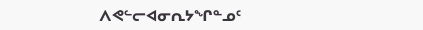ᐱᕙᓪᓕᐊᓂᕆᔭᖏᓐᓄᑦ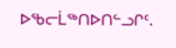ᐅᖃᓕᒫᖅᑎᐅᑎᓪᓗᒋᑦ.